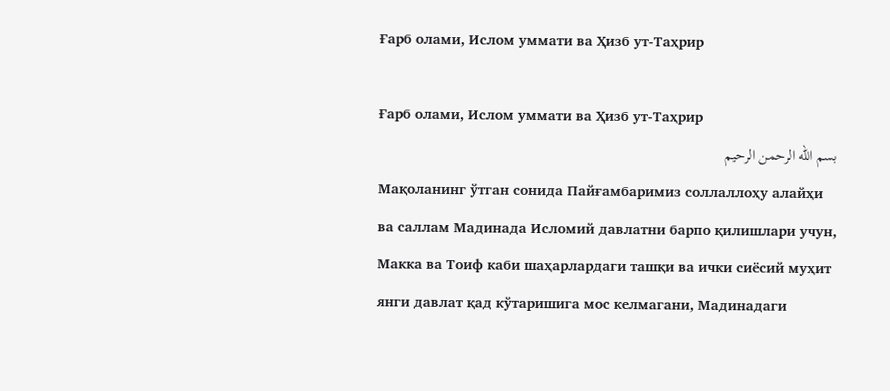Ғарб олами, Ислом уммати ва Ҳизб ут-Таҳрир

Ғарб олами, Ислом уммати ва Ҳизб ут-Таҳрир
بسم الله الرحمن الرحيم
Мақоланинг ўтган сонида Пайғамбаримиз соллаллоҳу алайҳи ва саллам Мадинада Исломий давлатни барпо қилишлари учун, Макка ва Тоиф каби шаҳарлардаги ташқи ва ички сиёсий муҳит янги давлат қад кўтаришига мос келмагани, Мадинадаги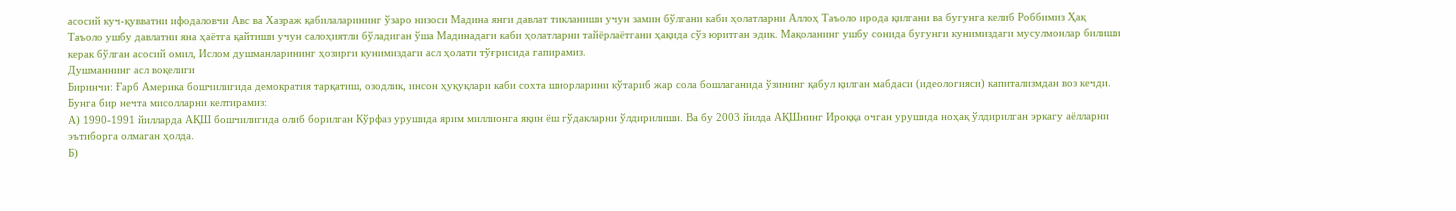асосий куч-қувватни ифодаловчи Авс ва Хазраж қабилаларининг ўзаро низоси Мадина янги давлат тикланиши учун замин бўлгани каби ҳолатларни Аллоҳ Таъоло ирода қилгани ва бугунга келиб Роббимиз Ҳақ Таъоло ушбу давлатни яна ҳаётга қайтиши учун салоҳиятли бўладиган ўша Мадинадаги каби ҳолатларни тайёрлаётгани ҳақида сўз юритган эдик. Мақоланинг ушбу сонида бугунги кунимиздаги мусулмонлар билиши керак бўлган асосий омил, Ислом душманларининг ҳозирги кунимиздаги асл ҳолати тўғрисида гапирамиз.
Душманнинг асл воқелиги
Биринчи: Ғарб Америка бошчилигида демократия тарқатиш, озодлик, инсон ҳуқуқлари каби сохта шиорларини кўтариб жар сола бошлаганида ўзининг қабул қилган мабдаси (идеологияси) капитализмдан воз кечди. Бунга бир нечта мисолларни келтирамиз:
А) 1990-1991 йилларда АҚШ бошчилигида олиб борилган Кўрфаз урушида ярим миллионга яқин ёш гўдакларни ўлдирилиши. Ва бу 2003 йилда АҚШнинг Ироққа очган урушида ноҳақ ўлдирилган эркагу аёлларни эътиборга олмаган ҳолда.
Б)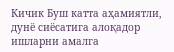Кичик Буш катта аҳамиятли, дунё сиёсатига алоқадор ишларни амалга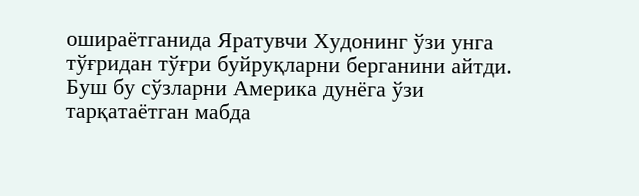ошираётганида Яратувчи Худонинг ўзи унга тўғридан тўғри буйруқларни берганини айтди. Буш бу сўзларни Америка дунёга ўзи тарқатаётган мабда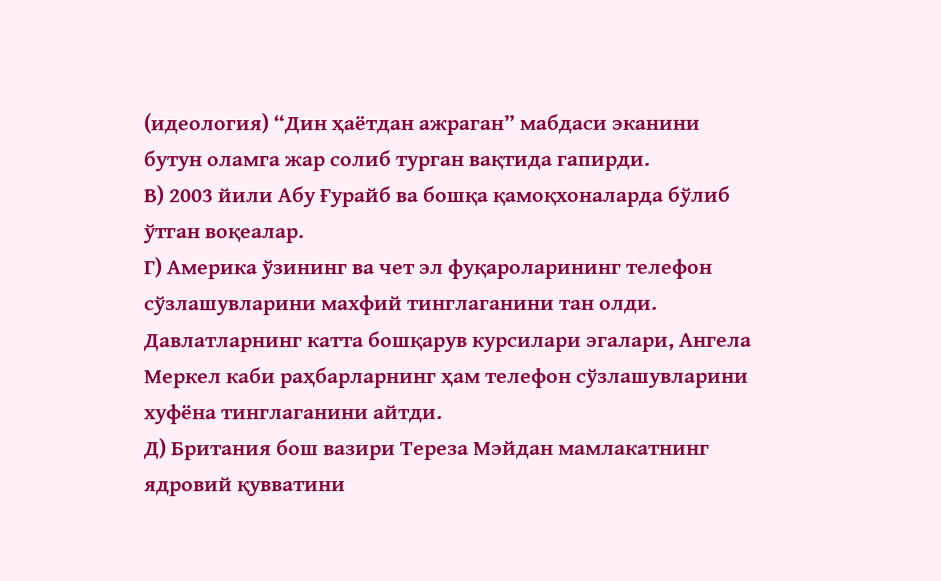(идеология) “Дин ҳаётдан ажраган” мабдаси эканини бутун оламга жар солиб турган вақтида гапирди.
В) 2003 йили Абу Ғурайб ва бошқа қамоқхоналарда бўлиб ўтган воқеалар.
Г) Америка ўзининг ва чет эл фуқароларининг телефон сўзлашувларини махфий тинглаганини тан олди. Давлатларнинг катта бошқарув курсилари эгалари, Ангела Меркел каби раҳбарларнинг ҳам телефон сўзлашувларини хуфёна тинглаганини айтди.
Д) Британия бош вазири Тереза Мэйдан мамлакатнинг ядровий қувватини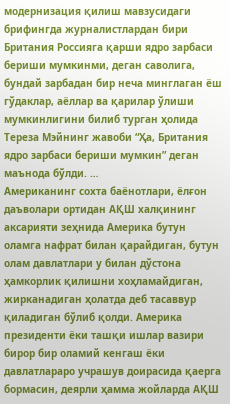модернизация қилиш мавзусидаги брифингда журналистлардан бири Британия Россияга қарши ядро зарбаси бериши мумкинми, деган саволига, бундай зарбадан бир неча минглаган ёш гўдаклар, аёллар ва қарилар ўлиши мумкинлигини билиб турган ҳолида Тереза Мэйнинг жавоби “Ҳа, Британия ядро зарбаси бериши мумкин” деган маънода бўлди. …
Американинг сохта баёнотлари, ёлғон даъволари ортидан АҚШ халқининг аксарияти зеҳнида Америка бутун оламга нафрат билан қарайдиган, бутун олам давлатлари у билан дўстона ҳамкорлик қилишни хоҳламайдиган, жирканадиган ҳолатда деб тасаввур қиладиган бўлиб қолди. Америка президенти ёки ташқи ишлар вазири бирор бир оламий кенгаш ёки давлатлараро учрашув доирасида қаерга бормасин, деярли ҳамма жойларда АҚШ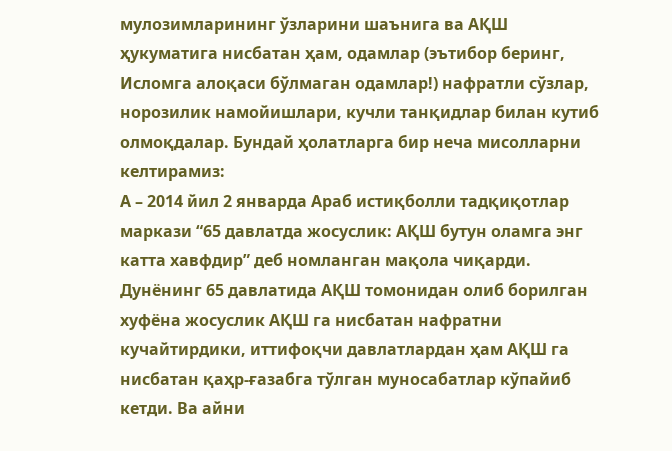мулозимларининг ўзларини шаънига ва АҚШ ҳукуматига нисбатан ҳам, одамлар (эътибор беринг, Исломга алоқаси бўлмаган одамлар!) нафратли сўзлар, норозилик намойишлари, кучли танқидлар билан кутиб олмоқдалар. Бундай ҳолатларга бир неча мисолларни келтирамиз:
А – 2014 йил 2 январда Араб истиқболли тадқиқотлар маркази “65 давлатда жосуслик: АҚШ бутун оламга энг катта хавфдир” деб номланган мақола чиқарди. Дунёнинг 65 давлатида АҚШ томонидан олиб борилган хуфёна жосуслик АҚШ га нисбатан нафратни кучайтирдики, иттифоқчи давлатлардан ҳам АҚШ га нисбатан қаҳр-ғазабга тўлган муносабатлар кўпайиб кетди. Ва айни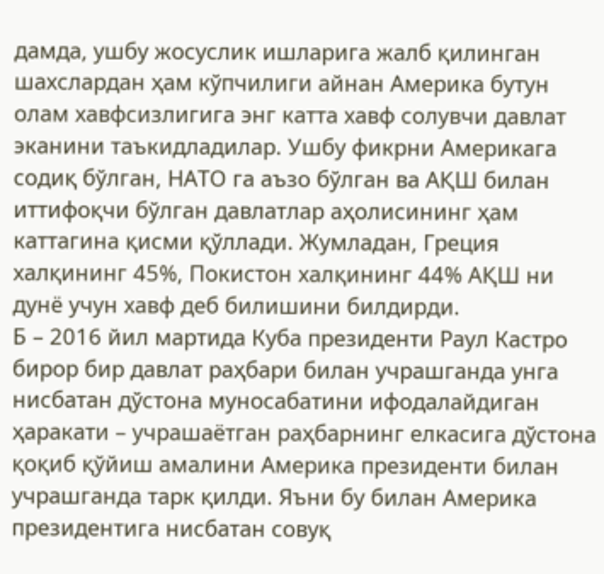дамда, ушбу жосуслик ишларига жалб қилинган шахслардан ҳам кўпчилиги айнан Америка бутун олам хавфсизлигига энг катта хавф солувчи давлат эканини таъкидладилар. Ушбу фикрни Америкага содиқ бўлган, НАТО га аъзо бўлган ва АҚШ билан иттифоқчи бўлган давлатлар аҳолисининг ҳам каттагина қисми қўллади. Жумладан, Греция халқининг 45%, Покистон халқининг 44% АҚШ ни дунё учун хавф деб билишини билдирди.
Б – 2016 йил мартида Куба президенти Раул Кастро бирор бир давлат раҳбари билан учрашганда унга нисбатан дўстона муносабатини ифодалайдиган ҳаракати – учрашаётган раҳбарнинг елкасига дўстона қоқиб қўйиш амалини Америка президенти билан учрашганда тарк қилди. Яъни бу билан Америка президентига нисбатан совуқ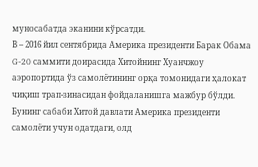муносабатда эканини кўрсатди.
В – 2016 йил сентябрида Америка президенти Барак Обама G-20 саммити доирасида Хитойнинг Хуанчжоу аэропортида ўз самолётининг орқа томонидаги ҳалокат чиқиш трап-зинасидан фойдаланишга мажбур бўлди. Бунинг сабаби Хитой давлати Америка президенти самолёти учун одатдаги, олд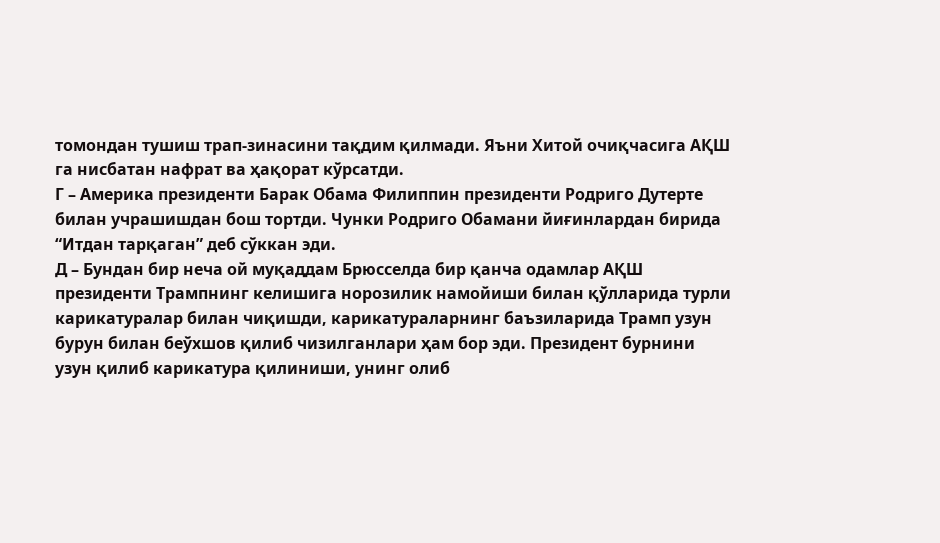томондан тушиш трап-зинасини тақдим қилмади. Яъни Хитой очиқчасига АҚШ га нисбатан нафрат ва ҳақорат кўрсатди.
Г – Америка президенти Барак Обама Филиппин президенти Родриго Дутерте билан учрашишдан бош тортди. Чунки Родриго Обамани йиғинлардан бирида “Итдан тарқаган” деб сўккан эди.
Д – Бундан бир неча ой муқаддам Брюсселда бир қанча одамлар АҚШ президенти Трампнинг келишига норозилик намойиши билан қўлларида турли карикатуралар билан чиқишди, карикатураларнинг баъзиларида Трамп узун бурун билан беўхшов қилиб чизилганлари ҳам бор эди. Президент бурнини узун қилиб карикатура қилиниши, унинг олиб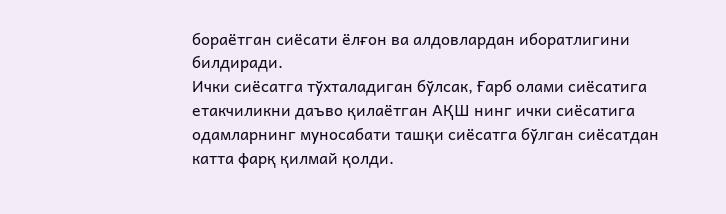бораётган сиёсати ёлғон ва алдовлардан иборатлигини билдиради.
Ички сиёсатга тўхталадиган бўлсак, Ғарб олами сиёсатига етакчиликни даъво қилаётган АҚШ нинг ички сиёсатига одамларнинг муносабати ташқи сиёсатга бўлган сиёсатдан катта фарқ қилмай қолди.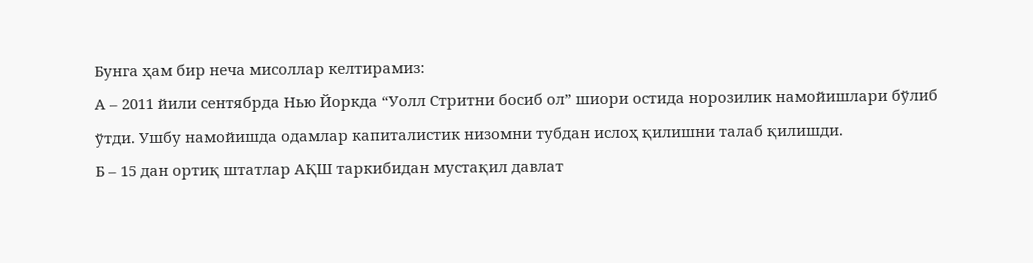Бунга ҳам бир неча мисоллар келтирамиз:
А – 2011 йили сентябрда Нью Йоркда “Уолл Стритни босиб ол” шиори остида норозилик намойишлари бўлиб ўтди. Ушбу намойишда одамлар капиталистик низомни тубдан ислоҳ қилишни талаб қилишди.
Б – 15 дан ортиқ штатлар АҚШ таркибидан мустақил давлат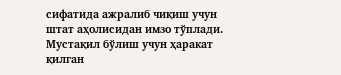сифатида ажралиб чиқиш учун штат аҳолисидан имзо тўплади. Мустақил бўлиш учун ҳаракат қилган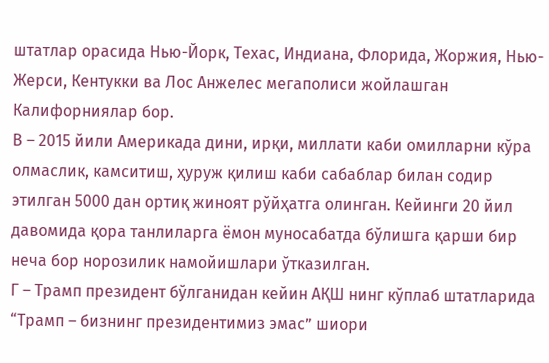штатлар орасида Нью-Йорк, Техас, Индиана, Флорида, Жоржия, Нью-Жерси, Кентукки ва Лос Анжелес мегаполиси жойлашган Калифорниялар бор.
В – 2015 йили Америкада дини, ирқи, миллати каби омилларни кўра олмаслик, камситиш, ҳуруж қилиш каби сабаблар билан содир этилган 5000 дан ортиқ жиноят рўйҳатга олинган. Кейинги 20 йил давомида қора танлиларга ёмон муносабатда бўлишга қарши бир неча бор норозилик намойишлари ўтказилган.
Г – Трамп президент бўлганидан кейин АҚШ нинг кўплаб штатларида “Трамп – бизнинг президентимиз эмас” шиори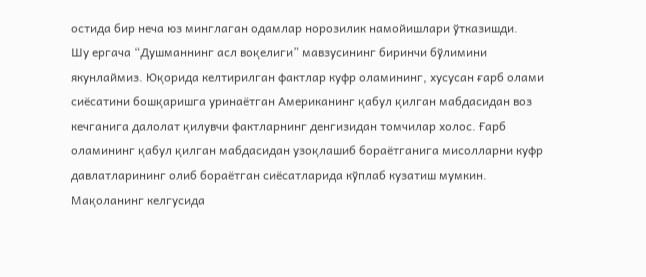остида бир неча юз минглаган одамлар норозилик намойишлари ўтказишди.
Шу ергача “Душманнинг асл воқелиги” мавзусининг биринчи бўлимини якунлаймиз. Юқорида келтирилган фактлар куфр оламининг, хусусан ғарб олами сиёсатини бошқаришга уринаётган Американинг қабул қилган мабдасидан воз кечганига далолат қилувчи фактларнинг денгизидан томчилар холос. Ғарб оламининг қабул қилган мабдасидан узоқлашиб бораётганига мисолларни куфр давлатларининг олиб бораётган сиёсатларида кўплаб кузатиш мумкин. Мақоланинг келгусида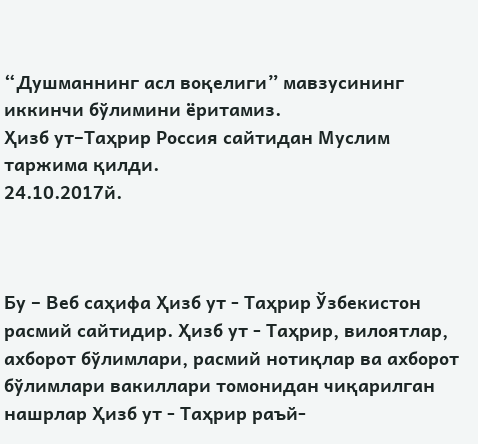“Душманнинг асл воқелиги” мавзусининг иккинчи бўлимини ёритамиз.
Ҳизб ут–Таҳрир Россия сайтидан Муслим таржима қилди.
24.10.2017й.



Бу – Веб саҳифа Ҳизб ут - Таҳрир Ўзбекистон расмий сайтидир. Ҳизб ут - Таҳрир, вилоятлар, ахборот бўлимлари, расмий нотиқлар ва ахборот бўлимлари вакиллари томонидан чиқарилган нашрлар Ҳизб ут - Таҳрир раъй-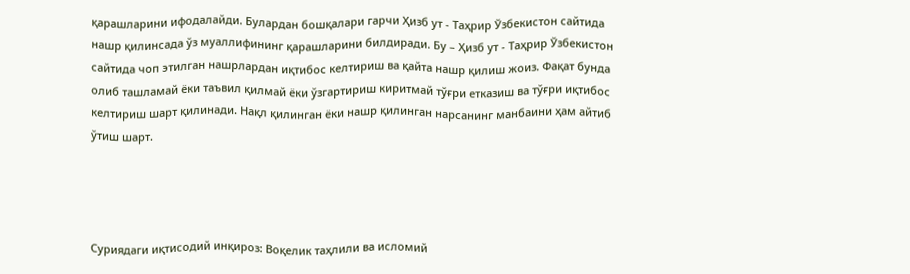қарашларини ифодалайди. Булардан бошқалари гарчи Ҳизб ут - Таҳрир Ўзбекистон сайтида нашр қилинсада ўз муаллифининг қарашларини билдиради. Бу – Ҳизб ут - Таҳрир Ўзбекистон сайтида чоп этилган нашрлардан иқтибос келтириш ва қайта нашр қилиш жоиз. Фақат бунда олиб ташламай ёки таъвил қилмай ёки ўзгартириш киритмай тўғри етказиш ва тўғри иқтибос келтириш шарт қилинади. Нақл қилинган ёки нашр қилинган нарсанинг манбаини ҳам айтиб ўтиш шарт.




Суриядаги иқтисодий инқироз: Воқелик таҳлили ва исломий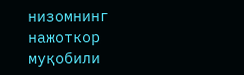низомнинг нажоткор муқобили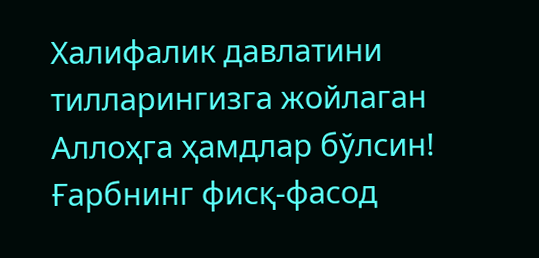Халифалик давлатини тилларингизга жойлаган Аллоҳга ҳамдлар бўлсин!
Ғарбнинг фисқ-фасод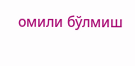омили бўлмиш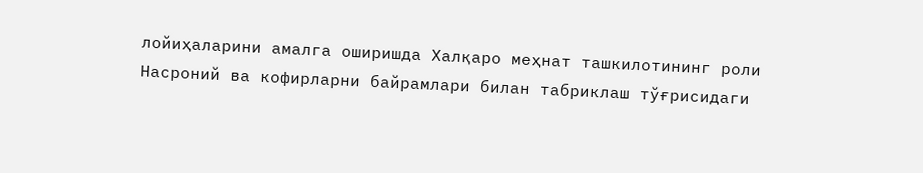лойиҳаларини амалга оширишда Халқаро меҳнат ташкилотининг роли
Насроний ва кофирларни байрамлари билан табриклаш тўғрисидаги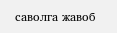саволга жавоб